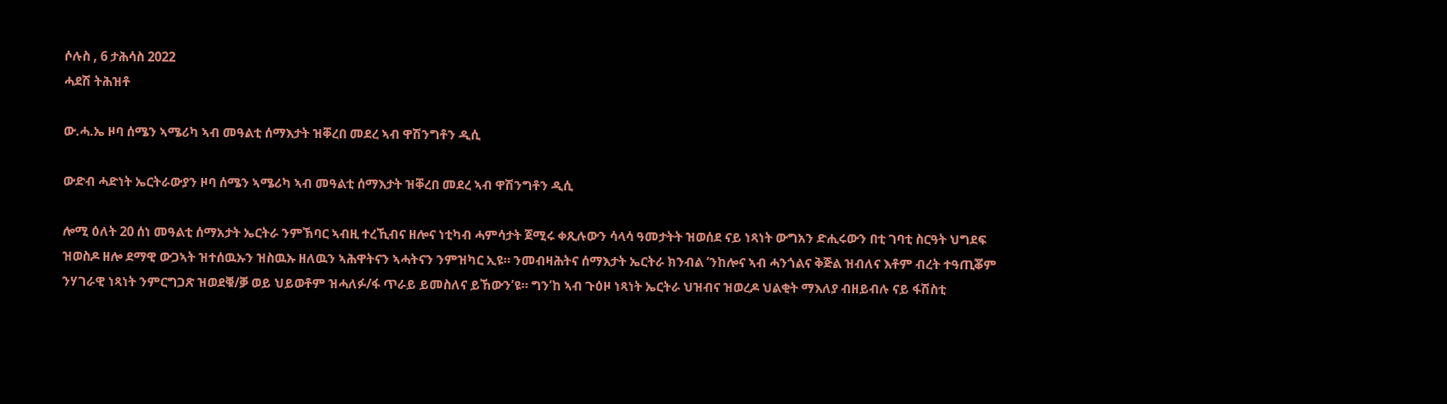ሶሉስ , 6 ታሕሳስ 2022
ሓደሽ ትሕዝቶ

ው.ሓ.ኤ ዞባ ሰሜን ኣሜሪካ ኣብ መዓልቲ ሰማእታት ዝቐረበ መደረ ኣብ ዋሽንግቶን ዲሲ

ውድብ ሓድነት ኤርትራውያን ዞባ ሰሜን ኣሜሪካ ኣብ መዓልቲ ሰማእታት ዝቐረበ መደረ ኣብ ዋሽንግቶን ዲሲ

ሎሚ ዕለት 20 ሰነ መዓልቲ ሰማአታት ኤርትራ ንምኽባር ኣብዚ ተረኺብና ዘሎና ነቲካብ ሓምሳታት ጀሚሩ ቀጺሉውን ሳላሳ ዓመታትት ዝወሰደ ናይ ነጻነት ውግአን ድሒሩውን በቲ ገባቲ ስርዓት ህግደፍ ዝወስዶ ዘሎ ደማዊ ውጋኣት ዝተሰዉኡን ዝስዉኡ ዘለዉን ኣሕዋትናን ኣሓትናን ንምዝካር ኢዩ። ንመብዛሕትና ሰማእታት ኤርትራ ክንብል ‘ንከሎና ኣብ ሓንጎልና ቅጅል ዝብለና እቶም ብረት ተዓጢቖም ንሃገራዊ ነጻነት ንምርግጋጽ ዝወደቑ/ቓ ወይ ህይወቶም ዝሓለፉ/ፋ ጥራይ ይመስለና ይኸውን’ዩ። ግን’ከ ኣብ ጉዕዞ ነጻነት ኤርትራ ህዝብና ዝወረዶ ህልቂት ማእለያ ብዘይብሉ ናይ ፋሽስቲ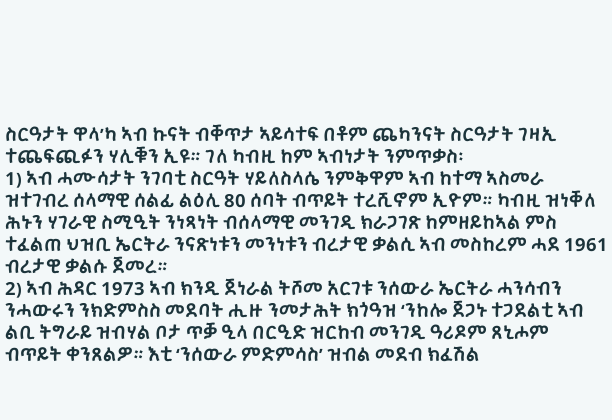ስርዓታት ዋላ’ካ ኣብ ኩናት ብቐጥታ ኣይሳተፍ በቶም ጨካንናት ስርዓታት ገዛኢ ተጨፍጪፉን ሃሊቑን ኢዩ። ገለ ካብዚ ከም ኣብነታት ንምጥቃስ፡
1) ኣብ ሓሙሳታት ንገባቲ ስርዓት ሃይለስላሴ ንምቅዋም ኣብ ከተማ ኣስመራ ዝተገብረ ሰላማዊ ሰልፊ ልዕሊ 80 ሰባት ብጥይት ተረሺኖም ኢዮም። ካብዚ ዝነቐለ ሕኑን ሃገራዊ ስሚዒት ንነጻነት ብሰላማዊ መንገዲ ክራጋገጽ ከምዘይከኣል ምስ
ተፈልጠ ህዝቢ ኤርትራ ንናጽነቱን መንነቱን ብረታዊ ቃልሲ ኣብ መስከረም ሓደ 1961 ብረታዊ ቃልሱ ጀመረ።
2) ኣብ ሕዳር 1973 ኣብ ክንዲ ጀነራል ትሾመ አርገቱ ንሰውራ ኤርትራ ሓንሳብን ንሓውሩን ንክድምስስ መደባት ሒዙ ንመታሕት ክጎዓዝ ‘ንከሎ ጀጋኑ ተጋደልቲ ኣብ ልቢ ትግራይ ዝብሃል ቦታ ጥቓ ዒላ በርዒድ ዝርከብ መንገዲ ዓሪዶም ጸኒሖም
ብጥይት ቀንጸልዎ። እቲ ‘ንሰውራ ምድምሳስ’ ዝብል መደብ ክፈሽል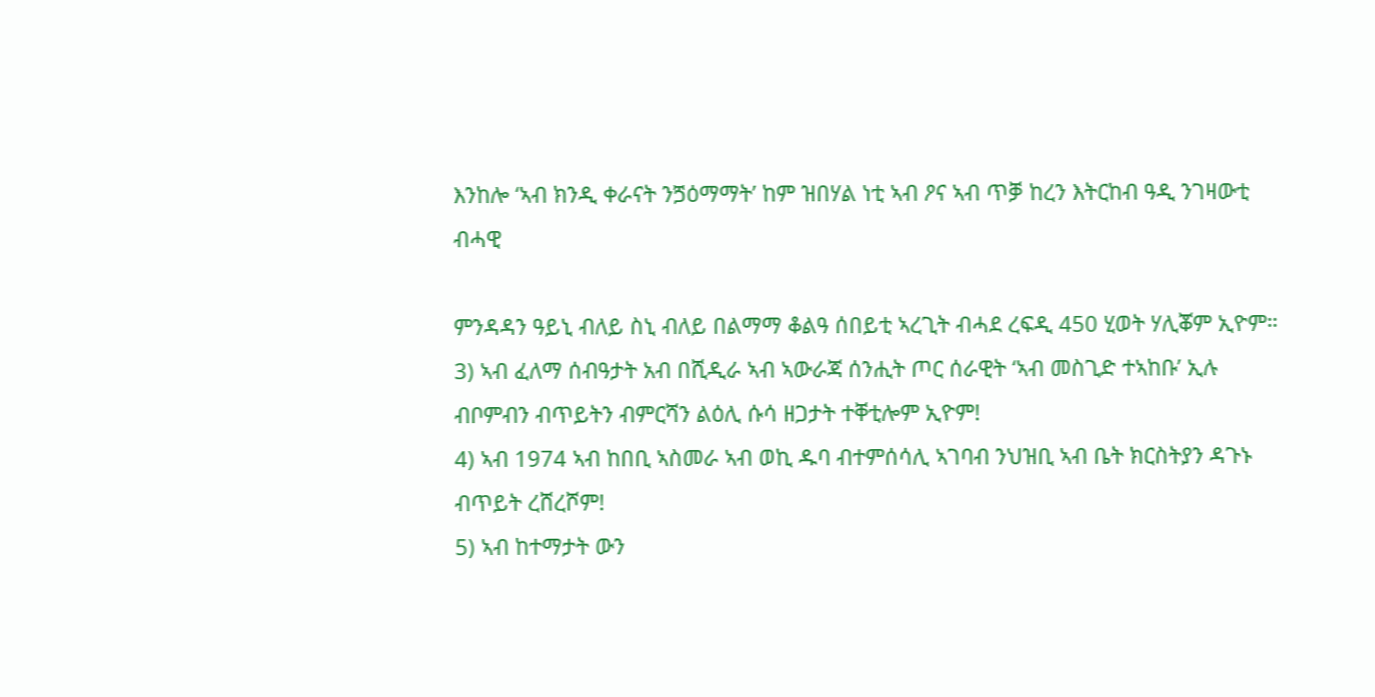እንከሎ ‘ኣብ ክንዲ ቀራናት ንጛዕማማት’ ከም ዝበሃል ነቲ ኣብ ዖና ኣብ ጥቓ ከረን እትርከብ ዓዲ ንገዛውቲ ብሓዊ

ምንዳዳን ዓይኒ ብለይ ስኒ ብለይ በልማማ ቆልዓ ሰበይቲ ኣረጊት ብሓደ ረፍዲ 450 ሂወት ሃሊቖም ኢዮም።
3) ኣብ ፈለማ ሰብዓታት አብ በሺዲራ ኣብ ኣውራጃ ሰንሒት ጦር ሰራዊት ‘ኣብ መስጊድ ተኣከቡ’ ኢሉ ብቦምብን ብጥይትን ብምርሻን ልዕሊ ሱሳ ዘጋታት ተቐቲሎም ኢዮም!
4) ኣብ 1974 ኣብ ከበቢ ኣስመራ ኣብ ወኪ ዱባ ብተምሰሳሊ ኣገባብ ንህዝቢ ኣብ ቤት ክርስትያን ዳጉኑ ብጥይት ረሸረሾም!
5) ኣብ ከተማታት ውን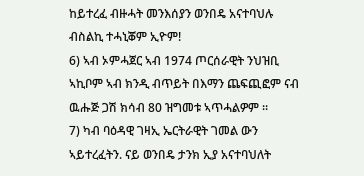ከይተረፈ ብዙሓት መንእሰያን ወንበዴ አናተባህሉ ብስልኪ ተሓኒቖም ኢዮም!
6) ኣብ ኦምሓጀር ኣብ 1974 ጦርሰራዊት ንህዝቢ ኣኪቦም ኣብ ክንዲ ብጥይት በእማን ጨፍጪፎም ናብ ዉሑጅ ጋሽ ክሳብ 80 ዝግመቱ ኣጥሓልዎም ።
7) ካብ ባዕዳዊ ገዛኢ ኤርትራዊት ገመል ውን ኣይተረፈትን. ናይ ወንበዴ ታንክ ኢያ አናተባህለት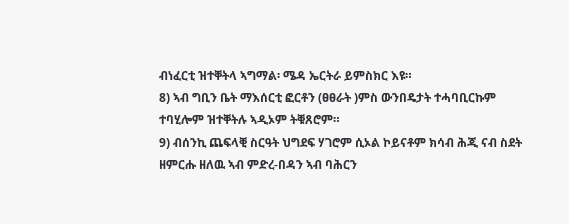ብነፈርቲ ዝተቐትላ ኣግማል፡ ሜዳ ኤርትራ ይምስክር እዩ።
8) ኣብ ግቢን ቤት ማእሰርቲ ፎርቶን (ፀፀራት )ምስ ውንበዴታት ተሓባቢርኩም ተባሂሎም ዝተቐትሉ ኣዲኦም ትቑጸሮም።
9) ብሰንኪ ጨፍላቒ ስርዓት ህግደፍ ሃገሮም ሲኦል ኮይናቶም ክሳብ ሕጂ ናብ ስደት ዘምርሑ ዘለዉ ኣብ ምድረ-በዳን ኣብ ባሕርን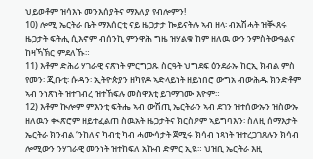ህይወቶም ዝሳእኑ መንእሰያትና ማእለያ የብሎምን!
10) ሎሚ ኤርትራ ቤት ማእሰርቲ ናይ ዜጋታታ ኰይናትሉ ኣብ ዘላ፡ ብአሽሓት ዝቚጸሩ ዜጋታት ፍትሒ ሲእኖም ብሰንኪ ምንዋሕ ግዜ ዝሃልቁ ከም ዘለዉ ውን ንምስትውዓልና ከዛኻኽር ምደለኹ።
11) እቶም ድሕሪ ሃገራዊ ናጽነት ምርግጋጹ ስርዓት ህግደፍ ዕንደራኡ ከርኢ ክብል ምስ የመን፡ ጂቡቲ፡ ሱዳን፡ ኢትዮጵያን ዘካየዶ ኣድላይነት ዘይነበሮ ውግአ ብውሕዱ ክንድቶም ኣብ ንነጽነት ዝተገብረ ዝተኸፍሉ መስዋእቲ ይገማገሙ እዮም።
12) እቶም ኲሎም ምእንቲ ፍትሔ ኣብ ውሽጢ ኤርትራን ኣብ ደገን ዝተሰውኡን ዝስውኡ ዘለዉን ቊጽሮም ዘይተፈልጠ ስዉአት ዜጋታትና ክርስዖም ኣይግባእን፡ ስለዚ ሰማእታት ኤርትራ ክንብል ‘ንከለና ካብቲ ካብ ሓሙሳታት ጀሚሩ ክሳብ ነጻነት ዝተረጋገጸሉን ክሳብ ሎሚውን ንሃገራዊ መንነት ዝተከፍለ አኩብ ድምር ኢዩ። ህዝቢ ኤርትራ እዚ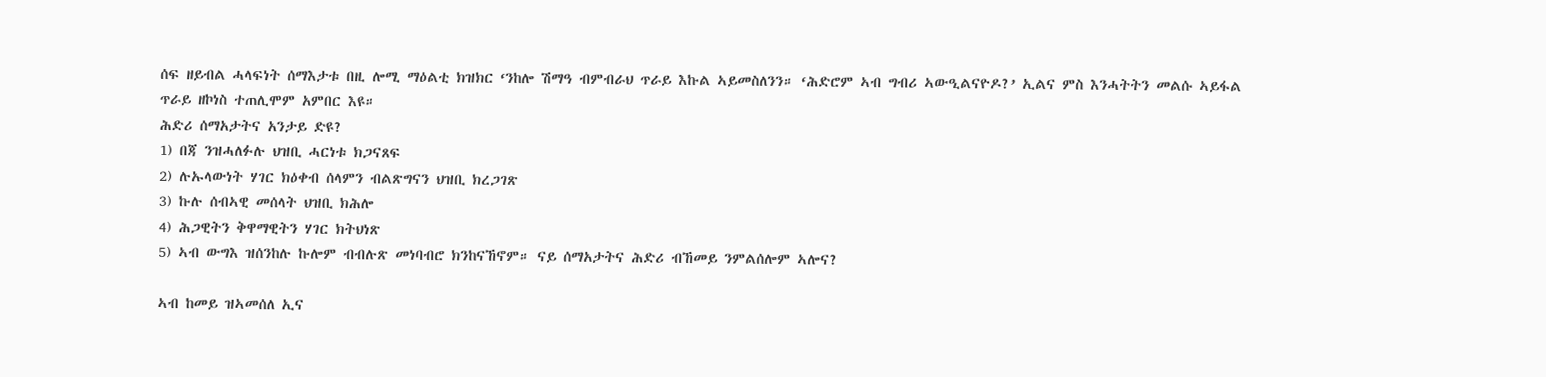ሰፍ ዘይብል ሓላፍነት ሰማእታቱ በዚ ሎሚ ማዕልቲ ክዝክር ‘ንከሎ ሽማዓ ብምብራህ ጥራይ እኩል ኣይመስለንን። ‘ሕድሮም ኣብ ግብሪ ኣውዒልናዮዶ?’ ኢልና ምስ እንሓትትን መልሱ ኣይፋል ጥራይ ዘኮነስ ተጠሊሞም አምበር እዩ።
ሕድሪ ሰማአታትና አንታይ ድዩ?
1) በጃ ንዝሓለፉሉ ህዝቢ ሓርነቱ ክጋናጸፍ
2) ሉኡላውነት ሃገር ክዕቀብ ሰላምን ብልጽግናን ህዝቢ ክረጋገጽ
3) ኩሉ ሰብኣዊ መሰላት ህዝቢ ክሕሎ
4) ሕጋዊትን ቅዋማዊትን ሃገር ክትህነጽ
5) ኣብ ውግእ ዝሰንከሉ ኩሎም ብብሉጽ መነባብሮ ክንከናኸኖም። ናይ ሰማአታትና ሕድሪ ብኸመይ ንምልሰሎም ኣሎና?

ኣብ ከመይ ዝኣመሰለ ኢና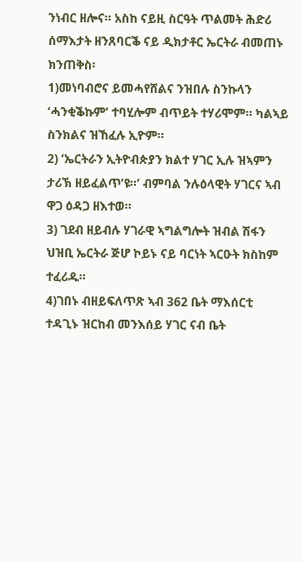ንነብር ዘሎና። አስከ ናይዚ ስርዓት ጥልመት ሕድሪ ሰማእታት ዘንጸባርቕ ናይ ዲክታቶር ኤርትራ ብመጠኑ ክንጠቅስ፡
1)መነባብሮና ይመሓየሸልና ንዝበሉ ስንኩላን ‘ሓንቂቕኩም’ ተባሂሎም ብጥይት ተሃሪሞም። ካልኣይ ስንክልና ዝኸፈሉ ኢዮም።
2) ‘ኤርትራን ኢትዮብጵያን ክልተ ሃገር ኢሉ ዝኣምን ታሪኽ ዘይፈልጥ’ዩ።’ ብምባል ንሉዕላዊት ሃገርና ኣብ ዋጋ ዕዳጋ ዘእተወ።
3) ገደብ ዘይብሉ ሃገራዊ ኣግልግሎት ዝብል ሽፋን ህዝቢ ኤርትራ ጅሆ ኮይኑ ናይ ባርነት ኣርዑት ክስከም ተፈሪዱ።
4)ገበኑ ብዘይፍለጥጽ ኣብ 362 ቤት ማእሰርቲ ተዳጊኑ ዝርከብ መንእሰይ ሃገር ናብ ቤት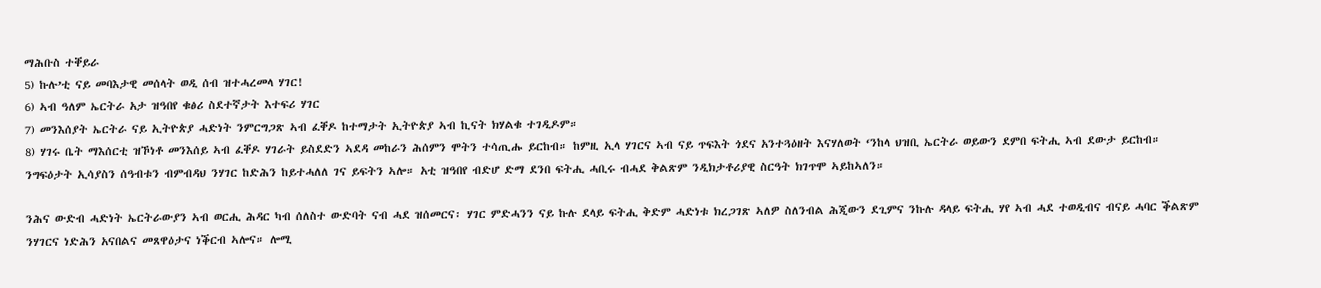ማሕቡስ ተቐይራ
5) ኩሉ’ቲ ናይ መባእታዊ መሰላት ወዲ ሰብ ዝተሓረመላ ሃገር!
6) ኣብ ዓለም ኤርትራ አታ ዝዓበየ ቁፅሪ ስደተኛታት እተፍሪ ሃገር
7) መንእሰያት ኤርትራ ናይ ኢትዮጵያ ሓድነት ንምርግጋጽ ኣብ ፈቐዶ ከተማታት ኢትዮጵያ ኣብ ኪናት ክሃልቁ ተገዲዶም።
8) ሃገሩ ቤት ማእሰርቲ ዝኾነቶ መንእሰይ ኣብ ፈቐዶ ሃገራት ይስደድን ኣደዳ መከራን ሕሰምን ሞትን ተሳጢሑ ይርከብ። ከምዚ ኢላ ሃገርና ኣብ ናይ ጥፍእት ጎደና አንተጓዕዘት እናሃለወት ‘ንከላ ህዝቢ ኤርትራ ወይውን ደምበ ፍትሒ ኣብ ደውታ ይርከብ። ንግፍዕታት ኢሳያስን ሰዓብቱን ብምብዳህ ንሃገር ከድሕን ከይተሓለለ ገና ይፍትን ኣሎ። አቲ ዝዓበየ ብድሆ ድማ ደንበ ፍትሒ ሓቢሩ ብሓደ ቅልጽም ንዲክታቶሪያዊ ስርዓት ክገጥሞ ኣይከኣለን።

ንሕና ውድብ ሓድነት ኤርትራውያን ኣብ ወርሒ ሕዳር ካብ ሰለስተ ውድባት ናብ ሓደ ዝሰመርና፡ ሃገር ምድሓንን ናይ ኩሉ ደላይ ፍትሒ ቅድም ሓድነቱ ክረጋገጽ ኣለዎ ስለንብል ሕጂውን ደጊምና ንኩሉ ዳላይ ፍትሒ ሃየ ኣብ ሓደ ተወዲብና ብናይ ሓባር ቕልጽም ንሃገርና ነድሕን አናበልና መጸዋዕታና ነቕርብ ኣሎና። ሎሚ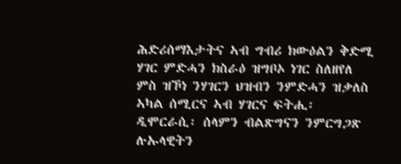ሕድሪሰማእታትና ኣብ ግብሪ ክውዕልን ቅድሚ ሃገር ምድሓን ክስራዕ ዝግቦኦ ነገር ስለዘየለ ምስ ዝኾነ ንሃገርን ህዝብን ንምድሓን ዝቃለስ ኣካል ሰሚርና ኣብ ሃገርና ፍትሒ፡ ዲሞርራሲ፡ ሰላምን ብልጽግናን ንምርግጋጽ ሉኡላዊትን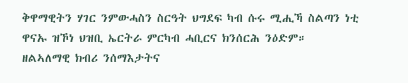ቅዋማዊትን ሃገር ንምውሓስን ስርዓት ህግደፍ ካብ ሱሩ ሚሒኻ ስልጣን ነቲ ዋናኡ ዝኾነ ህዝቢ ኤርትራ ምርካብ ሓቢርና ክንሰርሕ ንዕድም።
ዘልኣለማዊ ክብሪ ንሰማእታትና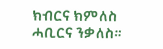ክብርና ክምለስ ሓቢርና ንቃለስ።